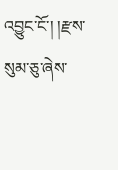འབྱུང་ངོ་། །རྫས་སུམ་ཅུ་ཞེས་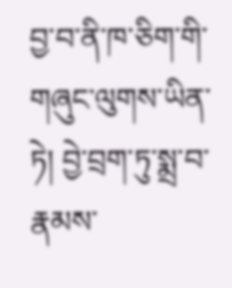བྱ་བ་ནི་ཁ་ཅིག་གི་གཞུང་ལུགས་ཡིན་ཏེ། བྱེ་བྲག་ཏུ་སྨྲ་བ་རྣམས་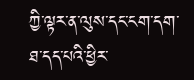ཀྱི་ལྟར་ན་ལུས་དང་ངག་དག་ཐ་དད་པའི་ཕྱིར་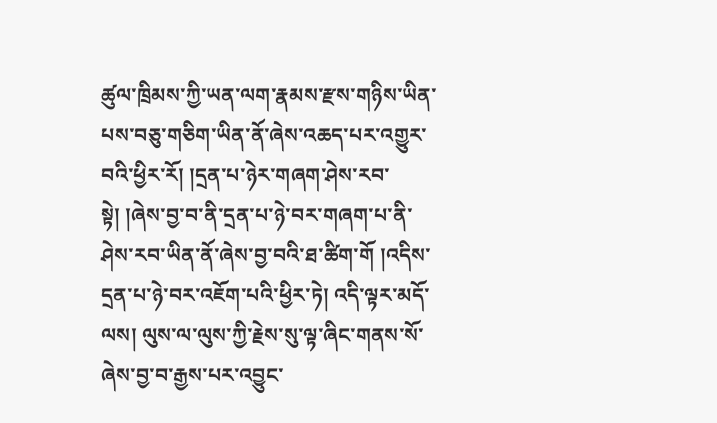ཚུལ་ཁྲིམས་ཀྱི་ཡན་ལག་རྣམས་རྫས་གཉིས་ཡིན་པས་བཅུ་གཅིག་ཡིན་ནོ་ཞེས་འཆད་པར་འགྱུར་བའི་ཕྱིར་རོ། །དྲན་པ་ཉེར་གཞག་ཤེས་རབ་སྟེ། །ཞེས་བྱ་བ་ནི་དྲན་པ་ཉེ་བར་གཞག་པ་ནི་ཤེས་རབ་ཡིན་ནོ་ཞེས་བྱ་བའི་ཐ་ཚིག་གོ །འདིས་དྲན་པ་ཉེ་བར་འཇོག་པའི་ཕྱིར་ཏེ། འདི་ལྟར་མདོ་ལས། ལུས་ལ་ལུས་ཀྱི་རྗེས་སུ་ལྟ་ཞིང་གནས་སོ་ཞེས་བྱ་བ་རྒྱས་པར་འབྱུང་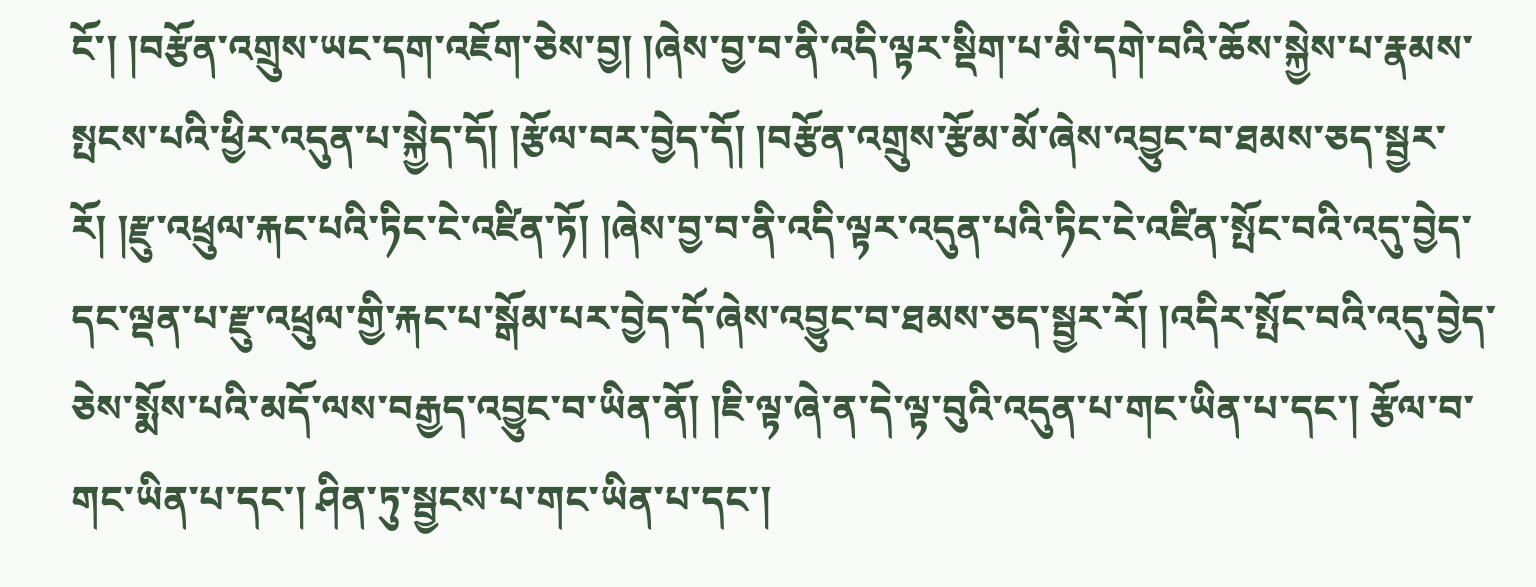ངོ་། །བརྩོན་འགྲུས་ཡང་དག་འཇོག་ཅེས་བྱ། །ཞེས་བྱ་བ་ནི་འདི་ལྟར་སྡིག་པ་མི་དགེ་བའི་ཆོས་སྐྱེས་པ་རྣམས་སྤངས་པའི་ཕྱིར་འདུན་པ་སྐྱེད་དོ། །རྩོལ་བར་བྱེད་དོ། །བརྩོན་འགྲུས་རྩོམ་མོ་ཞེས་འབྱུང་བ་ཐམས་ཅད་སྦྱར་རོ། །རྫུ་འཕྲུལ་རྐང་པའི་ཏིང་ངེ་འཛིན་ཏོ། །ཞེས་བྱ་བ་ནི་འདི་ལྟར་འདུན་པའི་ཏིང་ངེ་འཛིན་སྤོང་བའི་འདུ་བྱེད་དང་ལྡན་པ་རྫུ་འཕྲུལ་གྱི་རྐང་པ་སྒོམ་པར་བྱེད་དོ་ཞེས་འབྱུང་བ་ཐམས་ཅད་སྦྱར་རོ། །འདིར་སྤོང་བའི་འདུ་བྱེད་ཅེས་སྨོས་པའི་མདོ་ལས་བརྒྱད་འབྱུང་བ་ཡིན་ནོ། །ཇི་ལྟ་ཞེ་ན་དེ་ལྟ་བུའི་འདུན་པ་གང་ཡིན་པ་དང་། རྩོལ་བ་གང་ཡིན་པ་དང་། ཤིན་ཏུ་སྦྱངས་པ་གང་ཡིན་པ་དང་།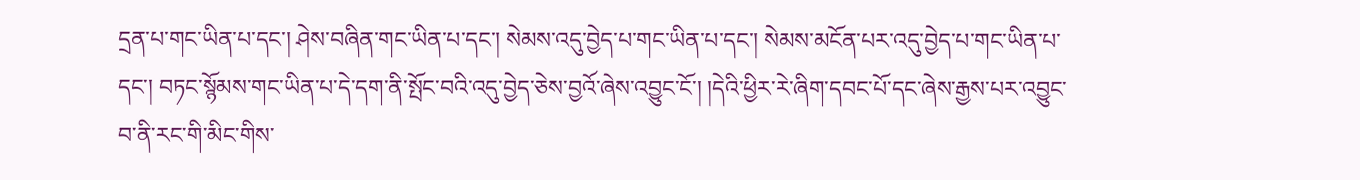དྲན་པ་གང་ཡིན་པ་དང་། ཤེས་བཞིན་གང་ཡིན་པ་དང་། སེམས་འདུ་བྱེད་པ་གང་ཡིན་པ་དང་། སེམས་མངོན་པར་འདུ་བྱེད་པ་གང་ཡིན་པ་དང་། བཏང་སྙོམས་གང་ཡིན་པ་དེ་དག་ནི་སྤོང་བའི་འདུ་བྱེད་ཅེས་བྱའོ་ཞེས་འབྱུང་ངོ་། །དེའི་ཕྱིར་རེ་ཞིག་དབང་པོ་དང་ཞེས་རྒྱས་པར་འབྱུང་བ་ནི་རང་གི་མིང་གིས་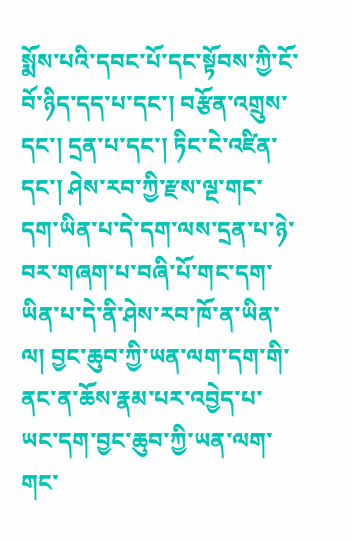སྨོས་པའི་དབང་པོ་དང་སྟོབས་ཀྱི་ངོ་བོ་ཉིད་དད་པ་དང་། བརྩོན་འགྲུས་དང་། དྲན་པ་དང་། ཏིང་ངེ་འཛིན་དང་། ཤེས་རབ་ཀྱི་རྫས་ལྔ་གང་དག་ཡིན་པ་དེ་དག་ལས་དྲན་པ་ཉེ་བར་གཞག་པ་བཞི་པོ་གང་དག་ཡིན་པ་དེ་ནི་ཤེས་རབ་ཁོ་ན་ཡིན་ལ། བྱང་ཆུབ་ཀྱི་ཡན་ལག་དག་གི་ནང་ན་ཆོས་རྣམ་པར་འབྱེད་པ་ཡང་དག་བྱང་ཆུབ་ཀྱི་ཡན་ལག་གང་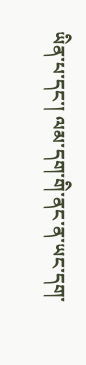ཡིན་པ་དང་། ལམ་དག་གི་ནང་ན་ཡང་དག་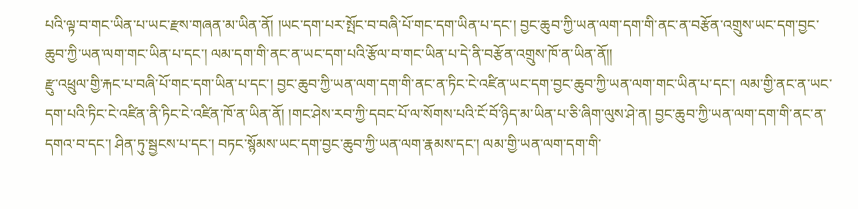པའི་ལྟ་བ་གང་ཡིན་པ་ཡང་རྫས་གཞན་མ་ཡིན་ནོ། །ཡང་དག་པར་སྤོང་བ་བཞི་པོ་གང་དག་ཡིན་པ་དང་། བྱང་ཆུབ་ཀྱི་ཡན་ལག་དག་གི་ནང་ན་བརྩོན་འགྲུས་ཡང་དག་བྱང་ཆུབ་ཀྱི་ཡན་ལག་གང་ཡིན་པ་དང་། ལམ་དག་གི་ནང་ན་ཡང་དག་པའི་རྩོལ་བ་གང་ཡིན་པ་དེ་ནི་བརྩོན་འགྲུས་ཁོ་ན་ཡིན་ནོ།།
རྫུ་འཕྲུལ་གྱི་རྐང་པ་བཞི་པོ་གང་དག་ཡིན་པ་དང་། བྱང་ཆུབ་ཀྱི་ཡན་ལག་དག་གི་ནང་ན་ཏིང་ངེ་འཛིན་ཡང་དག་བྱང་ཆུབ་ཀྱི་ཡན་ལག་གང་ཡིན་པ་དང་། ལམ་གྱི་ནང་ན་ཡང་དག་པའི་ཏིང་ངེ་འཛིན་ནི་ཏིང་ངེ་འཛིན་ཁོ་ན་ཡིན་ནོ། །གང་ཤེས་རབ་ཀྱི་དབང་པོ་ལ་སོགས་པའི་ངོ་བོ་ཉིད་མ་ཡིན་པ་ཅི་ཞིག་ལུས་ཤེ་ན། བྱང་ཆུབ་ཀྱི་ཡན་ལག་དག་གི་ནང་ན་དགའ་བ་དང་། ཤིན་ཏུ་སྦྱངས་པ་དང་། བཏང་སྙོམས་ཡང་དག་བྱང་ཆུབ་ཀྱི་ཡན་ལག་རྣམས་དང་། ལམ་གྱི་ཡན་ལག་དག་གི་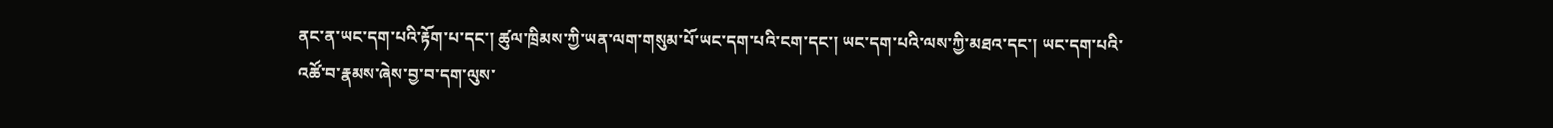ནང་ན་ཡང་དག་པའི་རྟོག་པ་དང་། ཚུལ་ཁྲིམས་ཀྱི་ཡན་ལག་གསུམ་པོ་ཡང་དག་པའི་ངག་དང་། ཡང་དག་པའི་ལས་ཀྱི་མཐའ་དང་། ཡང་དག་པའི་འཚོ་བ་རྣམས་ཞེས་བྱ་བ་དག་ལུས་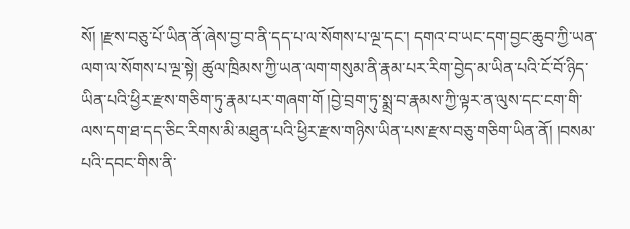སོ། །རྫས་བཅུ་པོ་ཡིན་ནོ་ཞེས་བྱ་བ་ནི་དད་པ་ལ་སོགས་པ་ལྔ་དང་། དགའ་བ་ཡང་དག་བྱང་ཆུབ་ཀྱི་ཡན་ལག་ལ་སོགས་པ་ལྔ་སྟེ། ཚུལ་ཁྲིམས་ཀྱི་ཡན་ལག་གསུམ་ནི་རྣམ་པར་རིག་བྱེད་མ་ཡིན་པའི་ངོ་བོ་ཉིད་ཡིན་པའི་ཕྱིར་རྫས་གཅིག་ཏུ་རྣམ་པར་གཞག་གོ །བྱེ་བྲག་ཏུ་སྨྲ་བ་རྣམས་ཀྱི་ལྟར་ན་ལུས་དང་ངག་གི་ལས་དག་ཐ་དད་ཅིང་རིགས་མི་མཐུན་པའི་ཕྱིར་རྫས་གཉིས་ཡིན་པས་རྫས་བཅུ་གཅིག་ཡིན་ནོ། །བསམ་པའི་དབང་གིས་ནི་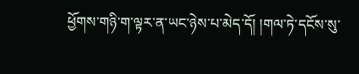ཕྱོགས་གཉི་ག་ལྟར་ན་ཡང་ཉེས་པ་མེད་དོ། །གལ་ཏེ་དངོས་སུ་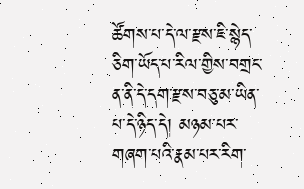ཚོགས་པ་དེ་ལ་རྫས་ཇི་སྙེད་ཅིག་ཡོད་པ་རིལ་གྱིས་བགྲང་ན་ནི་དེ་དག་རྫས་བཅུ་མ་ཡིན་པ་དེ་ཉིད་དེ། མཉམ་པར་གཞག་པའི་རྣམ་པར་རིག་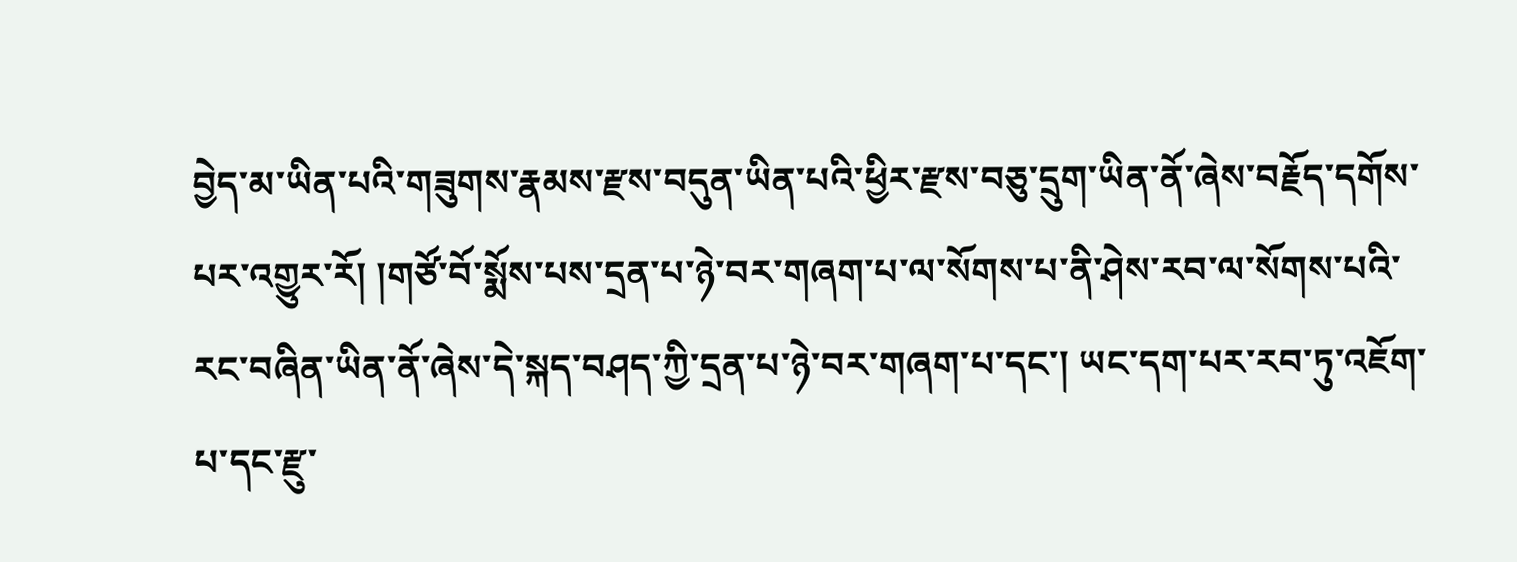བྱེད་མ་ཡིན་པའི་གཟུགས་རྣམས་རྫས་བདུན་ཡིན་པའི་ཕྱིར་རྫས་བཅུ་དྲུག་ཡིན་ནོ་ཞེས་བརྗོད་དགོས་པར་འགྱུར་རོ། །གཙོ་བོ་སྨོས་པས་དྲན་པ་ཉེ་བར་གཞག་པ་ལ་སོགས་པ་ནི་ཤེས་རབ་ལ་སོགས་པའི་རང་བཞིན་ཡིན་ནོ་ཞེས་དེ་སྐད་བཤད་ཀྱི་དྲན་པ་ཉེ་བར་གཞག་པ་དང་། ཡང་དག་པར་རབ་ཏུ་འཇོག་པ་དང་རྫུ་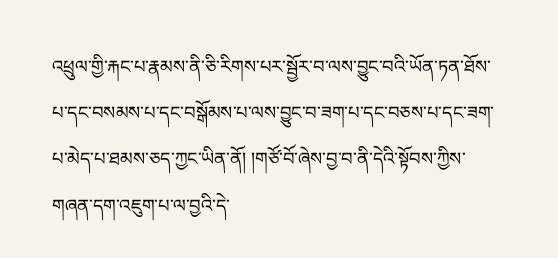འཕྲུལ་གྱི་རྐང་པ་རྣམས་ནི་ཅི་རིགས་པར་སྦྱོར་བ་ལས་བྱུང་བའི་ཡོན་ཏན་ཐོས་པ་དང་བསམས་པ་དང་བསྒོམས་པ་ལས་བྱུང་བ་ཟག་པ་དང་བཅས་པ་དང་ཟག་པ་མེད་པ་ཐམས་ཅད་ཀྱང་ཡིན་ནོ། །གཙོ་བོ་ཞེས་བྱ་བ་ནི་དེའི་སྟོབས་ཀྱིས་གཞན་དག་འཇུག་པ་ལ་བྱའི་དེ་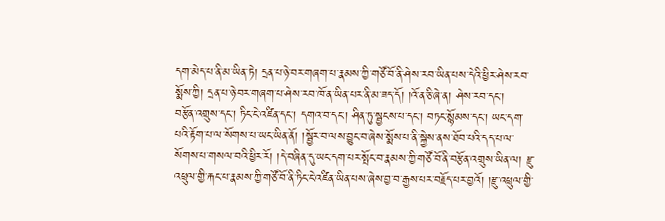དག་མེད་པ་ནི་མ་ཡིན་ཏེ། དྲན་པ་ཉེ་བར་གཞག་པ་རྣམས་ཀྱི་གཙོ་བོ་ནི་ཤེས་རབ་ཡིན་པས་དེའི་ཕྱིར་ཤེས་རབ་སྨོས་ཀྱི། དྲན་པ་ཉེ་བར་གཞག་པ་ཤེས་རབ་ཁོ་ན་ཡིན་པར་ནི་མ་ཟད་དོ། །འོ་ན་ཅི་ཞེ་ན། ཤེས་རབ་དང་།
བརྩོན་འགྲུས་དང་། ཏིང་ངེ་འཛིན་དང་། དགའ་བ་དང་། ཤིན་ཏུ་སྦྱངས་པ་དང་། བཏང་སྙོམས་དང་། ཡང་དག་པའི་རྟོག་པ་ལ་སོགས་པ་ཡང་ཡིན་ནོ། །སྦྱོར་བ་ལས་བྱུང་བ་ཞེས་སྨོས་པ་ནི་སྐྱེས་ནས་ཐོབ་པའི་དད་པ་ལ་སོགས་པ་གསལ་བའི་ཕྱིར་རོ། །དེ་བཞིན་དུ་ཡང་དག་པར་སྤོང་བ་རྣམས་ཀྱི་གཙོ་བོ་ནི་བརྩོན་འགྲུས་ཡིན་ལ། རྫུ་འཕྲུལ་གྱི་རྐང་པ་རྣམས་ཀྱི་གཙོ་བོ་ནི་ཏིང་ངེ་འཛིན་ཡིན་པས་ཞེས་བྱ་བ་རྒྱས་པར་བརྗོད་པར་བྱའོ། །རྫུ་འཕྲུལ་གྱི་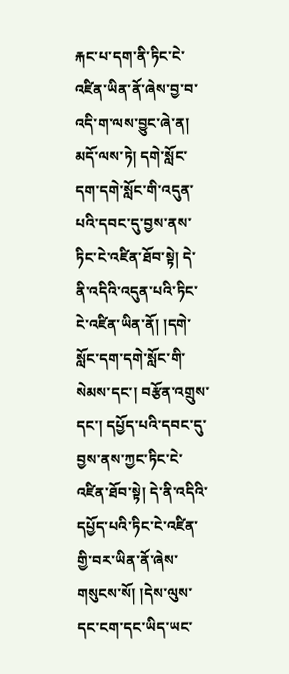རྐང་པ་དག་ནི་ཏིང་ངེ་འཛིན་ཡིན་ནོ་ཞེས་བྱ་བ་འདི་ག་ལས་བྱུང་ཞེ་ན། མདོ་ལས་ཏེ། དགེ་སློང་དག་དགེ་སློང་གི་འདུན་པའི་དབང་དུ་བྱས་ནས་ཏིང་ངེ་འཛིན་ཐོབ་སྟེ། དེ་ནི་འདིའི་འདུན་པའི་ཏིང་ངེ་འཛིན་ཡིན་ནོ། །དགེ་སློང་དག་དགེ་སློང་གི་སེམས་དང་། བརྩོན་འགྲུས་དང་། དཔྱོད་པའི་དབང་དུ་བྱས་ནས་ཀྱང་ཏིང་ངེ་འཛིན་ཐོབ་སྟེ། དེ་ནི་འདིའི་དཔྱོད་པའི་ཏིང་ངེ་འཛིན་གྱི་བར་ཡིན་ནོ་ཞེས་གསུངས་སོ། །དེས་ལུས་དང་ངག་དང་ཡིད་ཡང་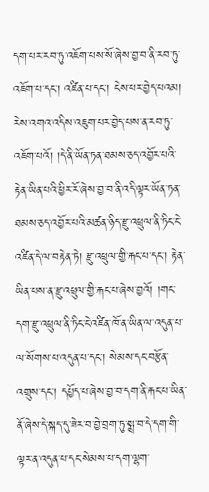དག་པར་རབ་ཏུ་འཇོག་པས་སོ་ཞེས་བྱ་བ་ནི་རབ་ཏུ་འཇོག་པ་དང་། འཛིན་པ་དང་། ངེས་པར་བྱེད་པའམ། རེས་འགའ་འདིས་འཇུག་པར་བྱེད་པས་ན་རབ་ཏུ་འཇོག་པའོ། །དེ་ནི་ཡོན་ཏན་ཐམས་ཅད་འབྱོར་པའི་རྟེན་ཡིན་པའི་ཕྱིར་རོ་ཞེས་བྱ་བ་ནི་འདི་ལྟར་ཡོན་ཏན་ཐམས་ཅད་འབྱོར་པའི་མཚན་ཉིད་རྫུ་འཕྲུལ་ནི་ཏིང་ངེ་འཛིན་དེ་ལ་བརྟེན་ཏེ། རྫུ་འཕྲུལ་གྱི་རྐང་པ་དང་། རྟེན་ཡིན་པས་ན་རྫུ་འཕྲུལ་གྱི་རྐང་པ་ཞེས་བྱའོ། །གང་དག་རྫུ་འཕྲུལ་ནི་ཏིང་ངེ་འཛིན་ཁོ་ན་ཡིན་ལ་འདུན་པ་ལ་སོགས་པ་འདུན་པ་དང་། སེམས་དང་བརྩོན་འགྲུས་དང་། དཔྱོད་པ་ཞེས་བྱ་བ་དག་ནི་རྐང་པ་ཡིན་ནོ་ཞེས་དེ་སྐད་དུ་ཟེར་བ་བྱེ་བྲག་ཏུ་སྨྲ་བ་དེ་དག་གི་ལྟར་ན་འདུན་པ་དང་སེམས་པ་དག་ལྷག་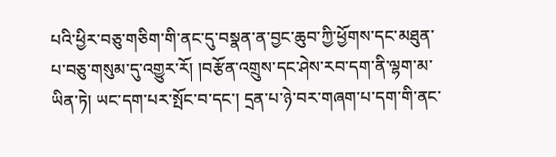པའི་ཕྱིར་བཅུ་གཅིག་གི་ནང་དུ་བསྣན་ན་བྱང་ཆུབ་ཀྱི་ཕྱོགས་དང་མཐུན་པ་བཅུ་གསུམ་དུ་འགྱུར་རོ། །བརྩོན་འགྲུས་དང་ཤེས་རབ་དག་ནི་ལྷག་མ་ཡིན་ཏེ། ཡང་དག་པར་སྤོང་བ་དང་། དྲན་པ་ཉེ་བར་གཞག་པ་དག་གི་ནང་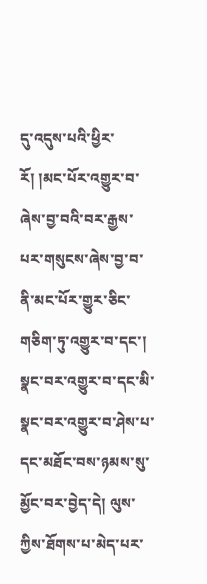དུ་འདུས་པའི་ཕྱིར་རོ། །མང་པོར་འགྱུར་བ་ཞེས་བྱ་བའི་བར་རྒྱས་པར་གསུངས་ཞེས་བྱ་བ་ནི་མང་པོར་གྱུར་ཅིང་གཅིག་ཏུ་འགྱུར་བ་དང་། སྣང་བར་འགྱུར་བ་དང་མི་སྣང་བར་འགྱུར་བ་ཤེས་པ་དང་མཐོང་བས་ཉམས་སུ་མྱོང་བར་བྱེད་དེ། ལུས་ཀྱིས་ཐོགས་པ་མེད་པར་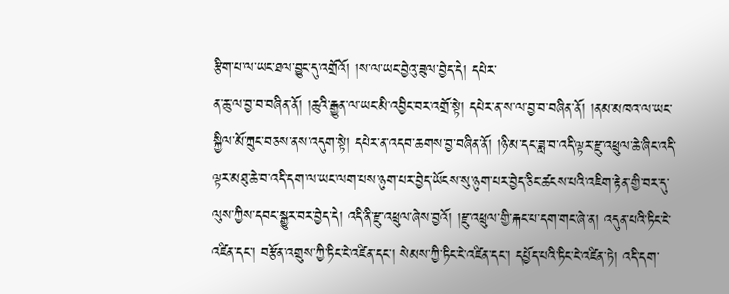རྩིག་པ་ལ་ཡང་ཐལ་བྱུང་དུ་འགྲོའོ། །ས་ལ་ཡང་བྱེའུ་ཟུལ་བྱེད་དེ། དཔེར་
ན་ཆུ་ལ་བྱ་བ་བཞིན་ནོ། །ཆུའི་རྒྱུན་ལ་ཡང་མི་འབྱིང་བར་འགྲོ་སྟེ། དཔེར་ན་ས་ལ་བྱ་བ་བཞིན་ནོ། །ནམ་མཁའ་ལ་ཡང་སྐྱིལ་མོ་ཀྲུང་བཅས་ནས་འདུག་སྟེ། དཔེར་ན་འདབ་ཆགས་བྱ་བཞིན་ནོ། །ཉི་མ་དང་ཟླ་བ་འདི་ལྟར་རྫུ་འཕྲུལ་ཆེ་ཞིང་འདི་ལྟར་མཐུ་ཆེ་བ་འདི་དག་ལ་ཡང་ལག་པས་ཉུག་པར་བྱེད་ཡོངས་སུ་ཉུག་པར་བྱེད་ཅིང་ཚངས་པའི་འཇིག་རྟེན་གྱི་བར་དུ་ལུས་ཀྱིས་དབང་སྒྱུར་བར་བྱེད་དེ། འདི་ནི་རྫུ་འཕྲུལ་ཞེས་བྱའོ། །རྫུ་འཕྲུལ་གྱི་རྐང་པ་དག་གང་ཞེ་ན། འདུན་པའི་ཏིང་ངེ་འཛིན་དང་། བརྩོན་འགྲུས་ཀྱི་ཏིང་ངེ་འཛིན་དང་། སེམས་ཀྱི་ཏིང་ངེ་འཛིན་དང་། དཔྱོད་པའི་ཏིང་ངེ་འཛིན་ཏེ། འདི་དག་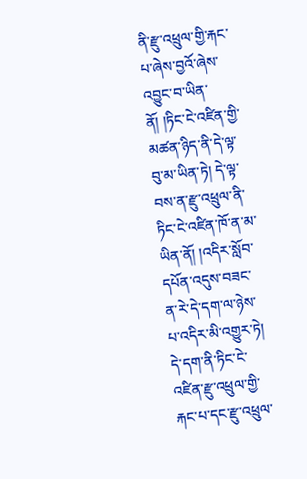ནི་རྫུ་འཕྲུལ་གྱི་རྐང་པ་ཞེས་བྱའོ་ཞེས་འབྱུང་བ་ཡིན་ནོ། །ཏིང་ངེ་འཛིན་གྱི་མཚན་ཉིད་ནི་དེ་ལྟ་བུ་མ་ཡིན་ཏེ། དེ་ལྟ་བས་ན་རྫུ་འཕྲུལ་ནི་ཏིང་ངེ་འཛིན་ཁོ་ན་མ་ཡིན་ནོ། །འདིར་སློབ་དཔོན་འདུས་བཟང་ན་རེ་དེ་དག་ལ་ཉེས་པ་འདིར་མི་འགྱུར་ཏེ། དེ་དག་ནི་ཏིང་ངེ་འཛིན་རྫུ་འཕྲུལ་གྱི་རྐང་པ་དང་རྫུ་འཕྲུལ་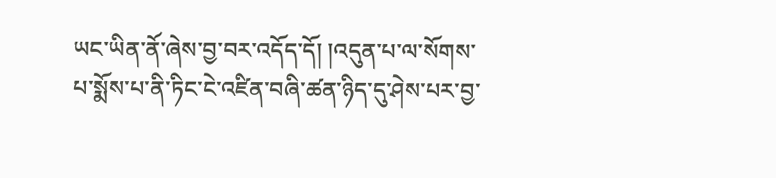ཡང་ཡིན་ནོ་ཞེས་བྱ་བར་འདོད་དོ། །འདུན་པ་ལ་སོགས་པ་སྨོས་པ་ནི་ཏིང་ངེ་འཛིན་བཞི་ཚན་ཉིད་དུ་ཤེས་པར་བྱ་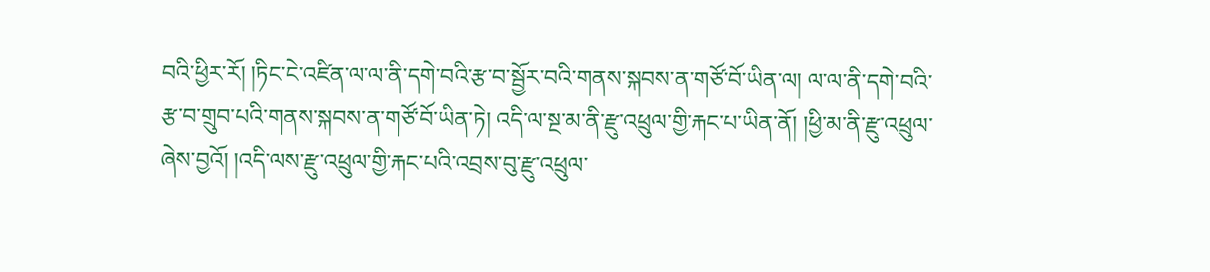བའི་ཕྱིར་རོ། །ཏིང་ངེ་འཛིན་ལ་ལ་ནི་དགེ་བའི་རྩ་བ་སྦྱོར་བའི་གནས་སྐབས་ན་གཙོ་བོ་ཡིན་ལ། ལ་ལ་ནི་དགེ་བའི་རྩ་བ་གྲུབ་པའི་གནས་སྐབས་ན་གཙོ་བོ་ཡིན་ཏེ། འདི་ལ་སྔ་མ་ནི་རྫུ་འཕྲུལ་གྱི་རྐང་པ་ཡིན་ནོ། །ཕྱི་མ་ནི་རྫུ་འཕྲུལ་ཞེས་བྱའོ། །འདི་ལས་རྫུ་འཕྲུལ་གྱི་རྐང་པའི་འབྲས་བུ་རྫུ་འཕྲུལ་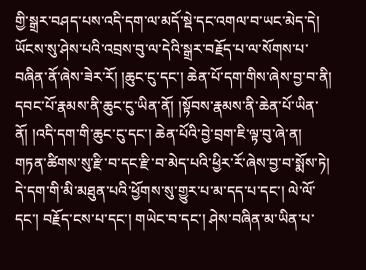གྱི་སྒྲར་བཤད་པས་འདི་དག་ལ་མདོ་སྡེ་དང་འགལ་བ་ཡང་མེད་དེ། ཡོངས་སུ་ཤེས་པའི་འབྲས་བུ་ལ་དེའི་སྒྲར་བརྗོད་པ་ལ་སོགས་པ་བཞིན་ནོ་ཞེས་ཟེར་རོ། །ཆུང་ངུ་དང་། ཆེན་པོ་དག་གིས་ཞེས་བྱ་བ་ནི། དབང་པོ་རྣམས་ནི་ཆུང་ངུ་ཡིན་ནོ། །སྟོབས་རྣམས་ནི་ཆེན་པོ་ཡིན་ནོ། །འདི་དག་གི་ཆུང་ངུ་དང་། ཆེན་པོའི་བྱེ་བྲག་ཇི་ལྟ་བུ་ཞེ་ན། གཏན་ཚིགས་སུ་རྫི་བ་དང་རྫི་བ་མེད་པའི་ཕྱིར་རོ་ཞེས་བྱ་བ་སྨོས་ཏེ། དེ་དག་གི་མི་མཐུན་པའི་ཕྱོགས་སུ་གྱུར་པ་མ་དད་པ་དང་། ལེ་ལོ་དང་། བརྗོད་ངས་པ་དང་། གཡེང་བ་དང་། ཤེས་བཞིན་མ་ཡིན་པ་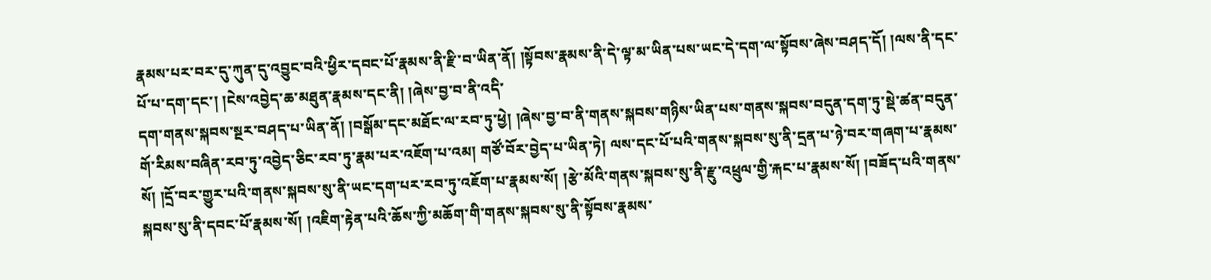རྣམས་པར་བར་དུ་ཀུན་དུ་འབྱུང་བའི་ཕྱིར་དབང་པོ་རྣམས་ནི་རྫི་བ་ཡིན་ནོ། །སྟོབས་རྣམས་ནི་དེ་ལྟ་མ་ཡིན་པས་ཡང་དེ་དག་ལ་སྟོབས་ཞེས་བཤད་དོ། །ལས་ནི་དང་པོ་པ་དག་དང་། །ངེས་འབྱེད་ཆ་མཐུན་རྣམས་དང་ནི། །ཞེས་བྱ་བ་ནི་འདི་
དག་གནས་སྐབས་སྔར་བཤད་པ་ཡིན་ནོ། །བསྒོམ་དང་མཐོང་ལ་རབ་ཏུ་ཕྱེ། །ཞེས་བྱ་བ་ནི་གནས་སྐབས་གཉིས་ཡིན་པས་གནས་སྐབས་བདུན་དག་ཏུ་སྡེ་ཚན་བདུན་གོ་རིམས་བཞིན་རབ་ཏུ་འབྱེད་ཅིང་རབ་ཏུ་རྣམ་པར་འཇོག་པ་འམ། གཙོ་བོར་བྱེད་པ་ཡིན་ཏེ། ལས་དང་པོ་པའི་གནས་སྐབས་སུ་ནི་དྲན་པ་ཉེ་བར་གཞག་པ་རྣམས་སོ། །དྲོ་བར་གྱུར་པའི་གནས་སྐབས་སུ་ནི་ཡང་དག་པར་རབ་ཏུ་འཇོག་པ་རྣམས་སོ། །རྩེ་མོའི་གནས་སྐབས་སུ་ནི་རྫུ་འཕྲུལ་གྱི་རྐང་པ་རྣམས་སོ། །བཟོད་པའི་གནས་སྐབས་སུ་ནི་དབང་པོ་རྣམས་སོ། །འཇིག་རྟེན་པའི་ཆོས་ཀྱི་མཆོག་གི་གནས་སྐབས་སུ་ནི་སྟོབས་རྣམས་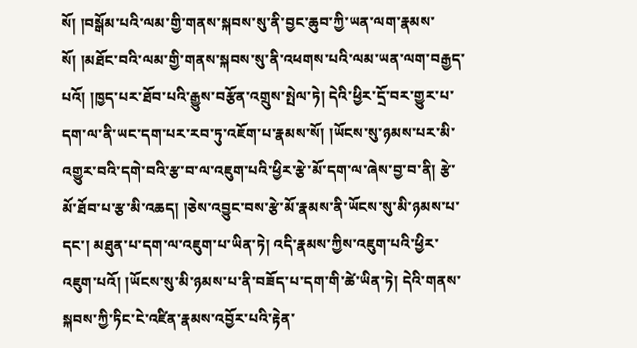སོ། །བསྒོམ་པའི་ལམ་གྱི་གནས་སྐབས་སུ་ནི་བྱང་ཆུབ་ཀྱི་ཡན་ལག་རྣམས་སོ། །མཐོང་བའི་ལམ་གྱི་གནས་སྐབས་སུ་ནི་འཕགས་པའི་ལམ་ཡན་ལག་བརྒྱད་པའོ། །ཁྱད་པར་ཐོབ་པའི་རྒྱུས་བརྩོན་འགྲུས་སྤེལ་ཏེ། དེའི་ཕྱིར་དྲོ་བར་གྱུར་པ་དག་ལ་ནི་ཡང་དག་པར་རབ་ཏུ་འཇོག་པ་རྣམས་སོ། །ཡོངས་སུ་ཉམས་པར་མི་འགྱུར་བའི་དགེ་བའི་རྩ་བ་ལ་འཇུག་པའི་ཕྱིར་རྩེ་མོ་དག་ལ་ཞེས་བྱ་བ་ནི། རྩེ་མོ་ཐོབ་པ་རྩ་མི་འཆད། །ཅེས་འབྱུང་བས་རྩེ་མོ་རྣམས་ནི་ཡོངས་སུ་མི་ཉམས་པ་དང་། མཐུན་པ་དག་ལ་འཇུག་པ་ཡིན་ཏེ། འདི་རྣམས་ཀྱིས་འཇུག་པའི་ཕྱིར་འཇུག་པའོ། །ཡོངས་སུ་མི་ཉམས་པ་ནི་བཟོད་པ་དག་གི་ཚེ་ཡིན་ཏེ། དེའི་གནས་སྐབས་ཀྱི་ཏིང་ངེ་འཛིན་རྣམས་འབྱོར་པའི་རྟེན་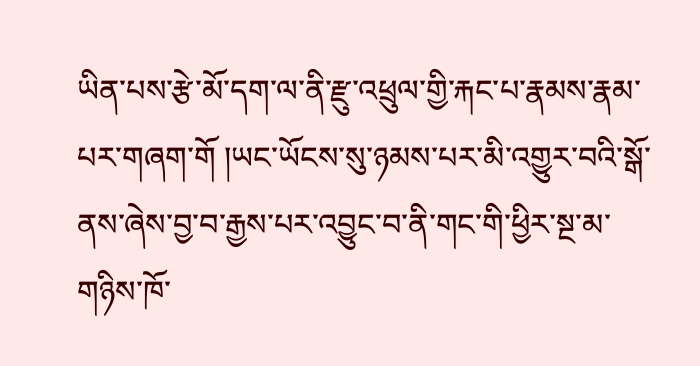ཡིན་པས་རྩེ་མོ་དག་ལ་ནི་རྫུ་འཕྲུལ་གྱི་རྐང་པ་རྣམས་རྣམ་པར་གཞག་གོ །ཡང་ཡོངས་སུ་ཉམས་པར་མི་འགྱུར་བའི་སྒོ་ནས་ཞེས་བྱ་བ་རྒྱས་པར་འབྱུང་བ་ནི་གང་གི་ཕྱིར་སྔ་མ་གཉིས་ཁོ་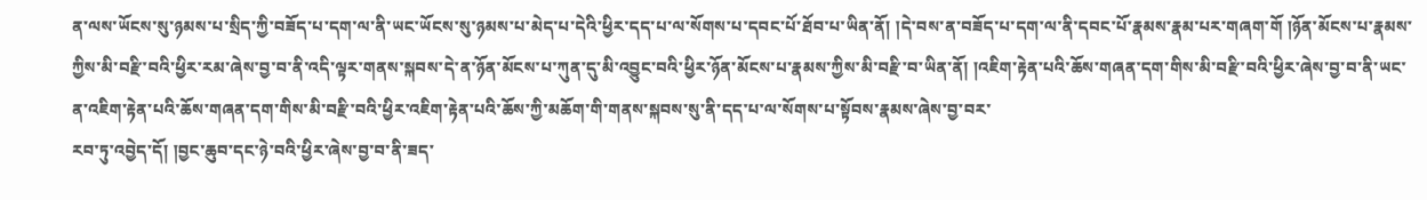ན་ལས་ཡོངས་སུ་ཉམས་པ་སྲིད་ཀྱི་བཟོད་པ་དག་ལ་ནི་ཡང་ཡོངས་སུ་ཉམས་པ་མེད་པ་དེའི་ཕྱིར་དད་པ་ལ་སོགས་པ་དབང་པོ་ཐོབ་པ་ཡིན་ནོ། །དེ་བས་ན་བཟོད་པ་དག་ལ་ནི་དབང་པོ་རྣམས་རྣམ་པར་གཞག་གོ །ཉོན་མོངས་པ་རྣམས་ཀྱིས་མི་བརྫི་བའི་ཕྱིར་རམ་ཞེས་བྱ་བ་ནི་འདི་ལྟར་གནས་སྐབས་དེ་ན་ཉོན་མོངས་པ་ཀུན་དུ་མི་འབྱུང་བའི་ཕྱིར་ཉོན་མོངས་པ་རྣམས་ཀྱིས་མི་བརྫི་བ་ཡིན་ནོ། །འཇིག་རྟེན་པའི་ཆོས་གཞན་དག་གིས་མི་བརྫི་བའི་ཕྱིར་ཞེས་བྱ་བ་ནི་ཡང་ན་འཇིག་རྟེན་པའི་ཆོས་གཞན་དག་གིས་མི་བརྫི་བའི་ཕྱིར་འཇིག་རྟེན་པའི་ཆོས་ཀྱི་མཆོག་གི་གནས་སྐབས་སུ་ནི་དད་པ་ལ་སོགས་པ་སྟོབས་རྣམས་ཞེས་བྱ་བར་
རབ་ཏུ་འབྱེད་དོ། །བྱང་ཆུབ་དང་ཉེ་བའི་ཕྱིར་ཞེས་བྱ་བ་ནི་ཟད་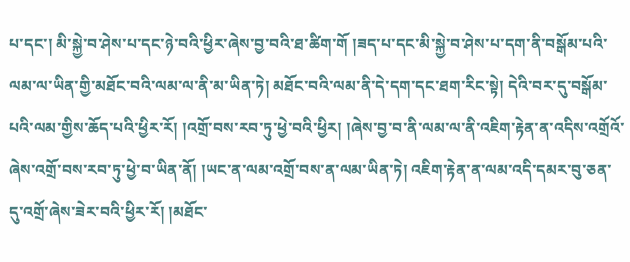པ་དང་། མི་སྐྱེ་བ་ཤེས་པ་དང་ཉེ་བའི་ཕྱིར་ཞེས་བྱ་བའི་ཐ་ཚིག་གོ །ཟད་པ་དང་མི་སྐྱེ་བ་ཤེས་པ་དག་ནི་བསྒོམ་པའི་ལམ་ལ་ཡིན་གྱི་མཐོང་བའི་ལམ་ལ་ནི་མ་ཡིན་ཏེ། མཐོང་བའི་ལམ་ནི་དེ་དག་དང་ཐག་རིང་སྟེ། དེའི་བར་དུ་བསྒོམ་པའི་ལམ་གྱིས་ཆོད་པའི་ཕྱིར་རོ། །འགྲོ་བས་རབ་ཏུ་ཕྱེ་བའི་ཕྱིར། །ཞེས་བྱ་བ་ནི་ལམ་ལ་ནི་འཇིག་རྟེན་ན་འདིས་འགྲོའོ་ཞེས་འགྲོ་བས་རབ་ཏུ་ཕྱེ་བ་ཡིན་ནོ། །ཡང་ན་ལམ་འགྲོ་བས་ན་ལམ་ཡིན་ཏེ། འཇིག་རྟེན་ན་ལམ་འདི་དམར་བུ་ཅན་དུ་འགྲོ་ཞེས་ཟེར་བའི་ཕྱིར་རོ། །མཐོང་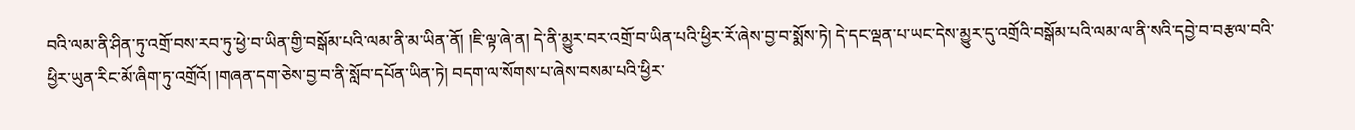བའི་ལམ་ནི་ཤིན་ཏུ་འགྲོ་བས་རབ་ཏུ་ཕྱེ་བ་ཡིན་གྱི་བསྒོམ་པའི་ལམ་ནི་མ་ཡིན་ནོ། །ཇི་ལྟ་ཞེ་ན། དེ་ནི་མྱུར་བར་འགྲོ་བ་ཡིན་པའི་ཕྱིར་རོ་ཞེས་བྱ་བ་སྨོས་ཏེ། དེ་དང་ལྡན་པ་ཡང་དེས་མྱུར་དུ་འགྲོའི་བསྒོམ་པའི་ལམ་ལ་ནི་སའི་དབྱེ་བ་བརྩལ་བའི་ཕྱིར་ཡུན་རིང་མོ་ཞིག་ཏུ་འགྲོའོ། །གཞན་དག་ཅེས་བྱ་བ་ནི་སློབ་དཔོན་ཡིན་ཏེ། བདག་ལ་སོགས་པ་ཞེས་བསམ་པའི་ཕྱིར་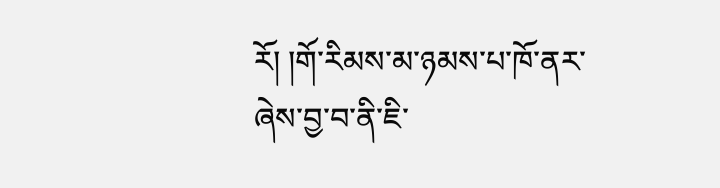རོ། །གོ་རིམས་མ་ཉམས་པ་ཁོ་ནར་ཞེས་བྱ་བ་ནི་ཇི་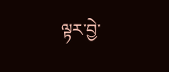ལྟར་བྱེ་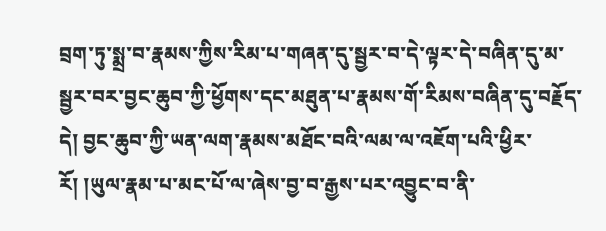བྲག་ཏུ་སྨྲ་བ་རྣམས་ཀྱིས་རིམ་པ་གཞན་དུ་སྦྱར་བ་དེ་ལྟར་དེ་བཞིན་དུ་མ་སྦྱར་བར་བྱང་ཆུབ་ཀྱི་ཕྱོགས་དང་མཐུན་པ་རྣམས་གོ་རིམས་བཞིན་དུ་བརྗོད་དེ། བྱང་ཆུབ་ཀྱི་ཡན་ལག་རྣམས་མཐོང་བའི་ལམ་ལ་འཇོག་པའི་ཕྱིར་རོ། །ཡུལ་རྣམ་པ་མང་པོ་ལ་ཞེས་བྱ་བ་རྒྱས་པར་འབྱུང་བ་ནི་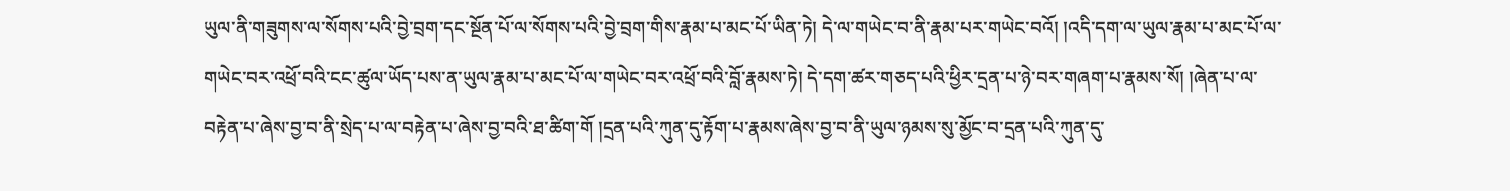ཡུལ་ནི་གཟུགས་ལ་སོགས་པའི་བྱེ་བྲག་དང་སྔོན་པོ་ལ་སོགས་པའི་བྱེ་བྲག་གིས་རྣམ་པ་མང་པོ་ཡིན་ཏེ། དེ་ལ་གཡེང་བ་ནི་རྣམ་པར་གཡེང་བའོ། །འདི་དག་ལ་ཡུལ་རྣམ་པ་མང་པོ་ལ་གཡེང་བར་འཕྲོ་བའི་ངང་ཚུལ་ཡོད་པས་ན་ཡུལ་རྣམ་པ་མང་པོ་ལ་གཡེང་བར་འཕྲོ་བའི་བློ་རྣམས་ཏེ། དེ་དག་ཚར་གཅད་པའི་ཕྱིར་དྲན་པ་ཉེ་བར་གཞག་པ་རྣམས་སོ། །ཞེན་པ་ལ་བརྟེན་པ་ཞེས་བྱ་བ་ནི་སྲེད་པ་ལ་བརྟེན་པ་ཞེས་བྱ་བའི་ཐ་ཚིག་གོ །དྲན་པའི་ཀུན་དུ་རྟོག་པ་རྣམས་ཞེས་བྱ་བ་ནི་ཡུལ་ཉམས་སུ་མྱོང་བ་དྲན་པའི་ཀུན་དུ་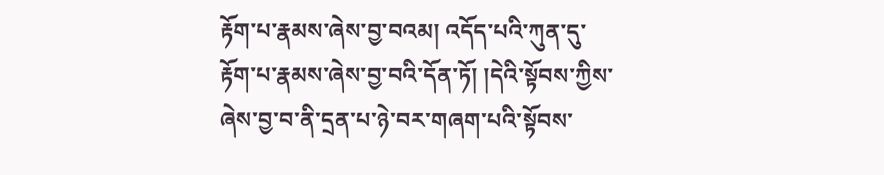རྟོག་པ་རྣམས་ཞེས་བྱ་བའམ། འདོད་པའི་ཀུན་དུ་རྟོག་པ་རྣམས་ཞེས་བྱ་བའི་དོན་ཏོ། །དེའི་སྟོབས་ཀྱིས་ཞེས་བྱ་བ་ནི་དྲན་པ་ཉེ་བར་གཞག་པའི་སྟོབས་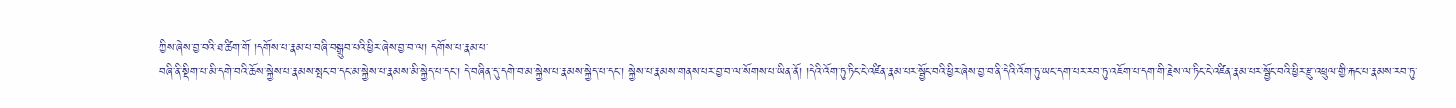ཀྱིས་ཞེས་བྱ་བའི་ཐ་ཚིག་གོ །དགོས་པ་རྣམ་པ་བཞི་བསྒྲུབ་པའི་ཕྱིར་ཞེས་བྱ་བ་ལ། དགོས་པ་རྣམ་པ་
བཞི་ནི་སྡིག་པ་མི་དགེ་བའི་ཆོས་སྐྱེས་པ་རྣམས་སྤང་བ་དང་མ་སྐྱེས་པ་རྣམས་མི་སྐྱེད་པ་དང་། དེ་བཞིན་དུ་དགེ་བ་མ་སྐྱེས་པ་རྣམས་སྐྱེད་པ་དང་། སྐྱེས་པ་རྣམས་གནས་པར་བྱ་བ་ལ་སོགས་པ་ཡིན་ནོ། །དེའི་འོག་ཏུ་ཏིང་ངེ་འཛིན་རྣམ་པར་སྦྱོང་བའི་ཕྱིར་ཞེས་བྱ་བ་ནི་དེའི་འོག་ཏུ་ཡང་དག་པར་རབ་ཏུ་འཇོག་པ་དག་གི་རྗེས་ལ་ཏིང་ངེ་འཛིན་རྣམ་པར་སྦྱོང་བའི་ཕྱིར་རྫུ་འཕྲུལ་གྱི་རྐང་པ་རྣམས་རབ་ཏུ་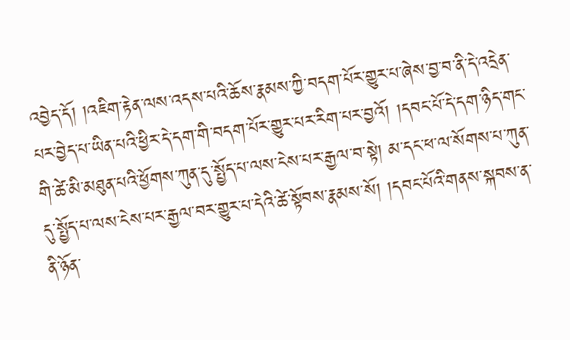འབྱེད་དོ། །འཇིག་རྟེན་ལས་འདས་པའི་ཆོས་རྣམས་ཀྱི་བདག་པོར་གྱུར་པ་ཞེས་བྱ་བ་ནི་དེ་འདྲེན་པར་བྱེད་པ་ཡིན་པའི་ཕྱིར་དེ་དག་གི་བདག་པོར་གྱུར་པར་རིག་པར་བྱའོ། །དབང་པོ་དེ་དག་ཉིད་གང་གི་ཚེ་མི་མཐུན་པའི་ཕྱོགས་ཀུན་དུ་སྤྱོད་པ་ལས་ངེས་པར་རྒྱལ་བ་སྟེ། མ་དང་ཕ་ལ་སོགས་པ་ཀུན་དུ་སྤྱོད་པ་ལས་ངེས་པར་རྒྱལ་བར་གྱུར་པ་དེའི་ཚེ་སྟོབས་རྣམས་སོ། །དབང་པོའི་གནས་སྐབས་ན་ནི་ཉོན་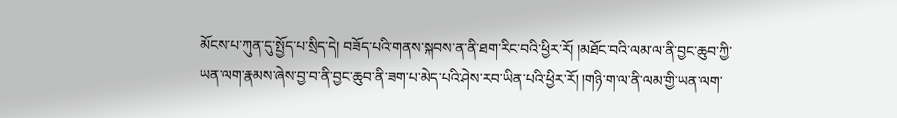མོངས་པ་ཀུན་དུ་སྤྱོད་པ་སྲིད་དེ། བཟོད་པའི་གནས་སྐབས་ན་ནི་ཐག་རིང་བའི་ཕྱིར་རོ། །མཐོང་བའི་ལམ་ལ་ནི་བྱང་ཆུབ་ཀྱི་ཡན་ལག་རྣམས་ཞེས་བྱ་བ་ནི་བྱང་ཆུབ་ནི་ཟག་པ་མེད་པའི་ཤེས་རབ་ཡིན་པའི་ཕྱིར་རོ། །གཉི་ག་ལ་ནི་ལམ་གྱི་ཡན་ལག་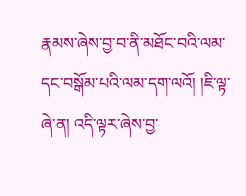རྣམས་ཞེས་བྱ་བ་ནི་མཐོང་བའི་ལམ་དང་བསྒོམ་པའི་ལམ་དག་ལའོ། །ཇི་ལྟ་ཞེ་ན། འདི་ལྟར་ཞེས་བྱ་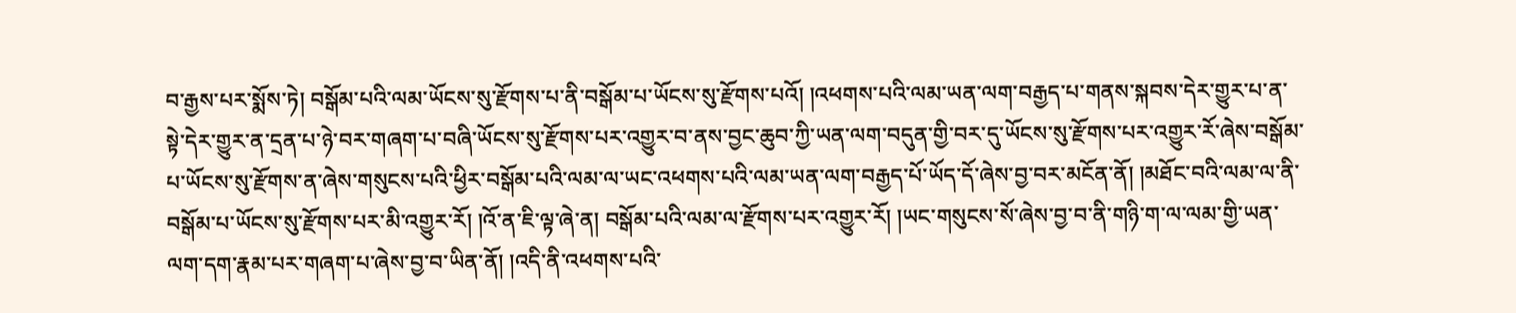བ་རྒྱས་པར་སྨོས་ཏེ། བསྒོམ་པའི་ལམ་ཡོངས་སུ་རྫོགས་པ་ནི་བསྒོམ་པ་ཡོངས་སུ་རྫོགས་པའོ། །འཕགས་པའི་ལམ་ཡན་ལག་བརྒྱད་པ་གནས་སྐབས་དེར་གྱུར་པ་ན་སྟེ་དེར་གྱུར་ན་དྲན་པ་ཉེ་བར་གཞག་པ་བཞི་ཡོངས་སུ་རྫོགས་པར་འགྱུར་བ་ནས་བྱང་ཆུབ་ཀྱི་ཡན་ལག་བདུན་གྱི་བར་དུ་ཡོངས་སུ་རྫོགས་པར་འགྱུར་རོ་ཞེས་བསྒོམ་པ་ཡོངས་སུ་རྫོགས་ན་ཞེས་གསུངས་པའི་ཕྱིར་བསྒོམ་པའི་ལམ་ལ་ཡང་འཕགས་པའི་ལམ་ཡན་ལག་བརྒྱད་པོ་ཡོད་དོ་ཞེས་བྱ་བར་མངོན་ནོ། །མཐོང་བའི་ལམ་ལ་ནི་བསྒོམ་པ་ཡོངས་སུ་རྫོགས་པར་མི་འགྱུར་རོ། །འོ་ན་ཇི་ལྟ་ཞེ་ན། བསྒོམ་པའི་ལམ་ལ་རྫོགས་པར་འགྱུར་རོ། །ཡང་གསུངས་སོ་ཞེས་བྱ་བ་ནི་གཉི་ག་ལ་ལམ་གྱི་ཡན་ལག་དག་རྣམ་པར་གཞག་པ་ཞེས་བྱ་བ་ཡིན་ནོ། །འདི་ནི་འཕགས་པའི་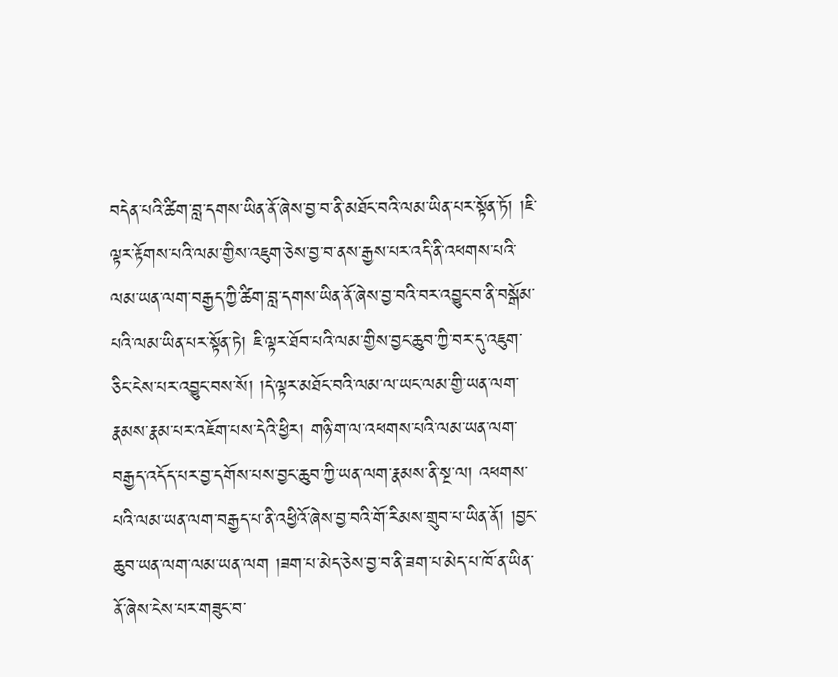བདེན་པའི་ཚིག་བླ་དགས་ཡིན་ནོ་ཞེས་བྱ་བ་ནི་མཐོང་བའི་ལམ་ཡིན་པར་སྟོན་ཏོ། །ཇི་ལྟར་རྟོགས་པའི་ལམ་གྱིས་འཇུག་ཅེས་བྱ་བ་ནས་རྒྱས་པར་འདི་ནི་འཕགས་པའི་
ལམ་ཡན་ལག་བརྒྱད་ཀྱི་ཚིག་བླ་དགས་ཡིན་ནོ་ཞེས་བྱ་བའི་བར་འབྱུང་བ་ནི་བསྒོམ་པའི་ལམ་ཡིན་པར་སྟོན་ཏེ། ཇི་ལྟར་ཐོབ་པའི་ལམ་གྱིས་བྱང་ཆུབ་ཀྱི་བར་དུ་འཇུག་ཅིང་ངེས་པར་འབྱུང་བས་སོ། །དེ་ལྟར་མཐོང་བའི་ལམ་ལ་ཡང་ལམ་གྱི་ཡན་ལག་རྣམས་རྣམ་པར་འཇོག་པས་དེའི་ཕྱིར། གཉི་ག་ལ་འཕགས་པའི་ལམ་ཡན་ལག་བརྒྱད་འདོད་པར་བྱ་དགོས་པས་བྱང་ཆུབ་ཀྱི་ཡན་ལག་རྣམས་ནི་སྔ་ལ། འཕགས་པའི་ལམ་ཡན་ལག་བརྒྱད་པ་ནི་འཕྱིའོ་ཞེས་བྱ་བའི་གོ་རིམས་གྲུབ་པ་ཡིན་ནོ། །བྱང་ཆུབ་ཡན་ལག་ལམ་ཡན་ལག །ཟག་པ་མེད་ཅེས་བྱ་བ་ནི་ཟག་པ་མེད་པ་ཁོ་ན་ཡིན་ནོ་ཞེས་ངེས་པར་གཟུང་བ་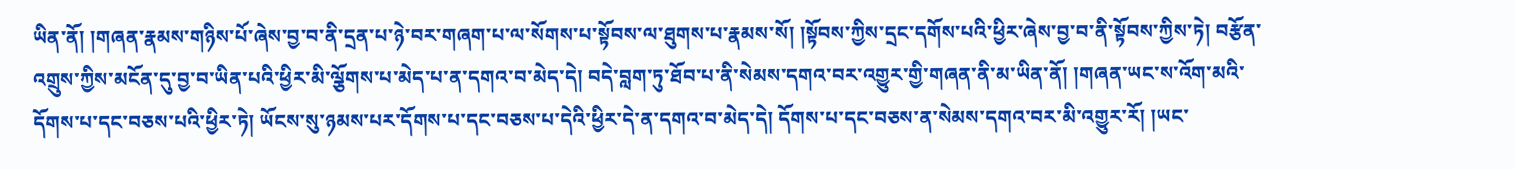ཡིན་ནོ། །གཞན་རྣམས་གཉིས་པོ་ཞེས་བྱ་བ་ནི་དྲན་པ་ཉེ་བར་གཞག་པ་ལ་སོགས་པ་སྟོབས་ལ་ཐུགས་པ་རྣམས་སོ། །སྟོབས་ཀྱིས་དྲང་དགོས་པའི་ཕྱིར་ཞེས་བྱ་བ་ནི་སྟོབས་ཀྱིས་ཏེ། བརྩོན་འགྲུས་ཀྱིས་མངོན་དུ་བྱ་བ་ཡིན་པའི་ཕྱིར་མི་ལྕོགས་པ་མེད་པ་ན་དགའ་བ་མེད་དེ། བདེ་བླག་ཏུ་ཐོབ་པ་ནི་སེམས་དགའ་བར་འགྱུར་གྱི་གཞན་ནི་མ་ཡིན་ནོ། །གཞན་ཡང་ས་འོག་མའི་དོགས་པ་དང་བཅས་པའི་ཕྱིར་ཏེ། ཡོངས་སུ་ཉམས་པར་དོགས་པ་དང་བཅས་པ་དེའི་ཕྱིར་དེ་ན་དགའ་བ་མེད་དེ། དོགས་པ་དང་བཅས་ན་སེམས་དགའ་བར་མི་འགྱུར་རོ། །ཡང་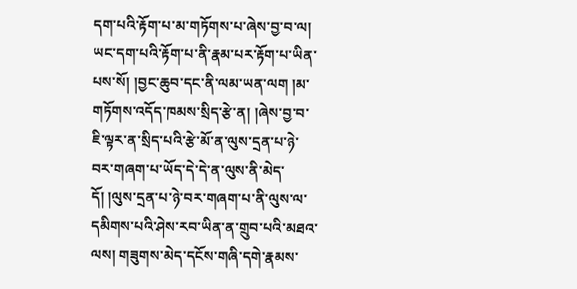དག་པའི་རྟོག་པ་མ་གཏོགས་པ་ཞེས་བྱ་བ་ལ། ཡང་དག་པའི་རྟོག་པ་ནི་རྣམ་པར་རྟོག་པ་ཡིན་པས་སོ། །བྱང་ཆུབ་དང་ནི་ལམ་ཡན་ལག །མ་གཏོགས་འདོད་ཁམས་སྲིད་རྩེ་ན། །ཞེས་བྱ་བ་ཇི་ལྟར་ན་སྲིད་པའི་རྩེ་མོ་ན་ལུས་དྲན་པ་ཉེ་བར་གཞག་པ་ཡོད་དེ་དེ་ན་ལུས་ནི་མེད་དོ། །ལུས་དྲན་པ་ཉེ་བར་གཞག་པ་ནི་ལུས་ལ་དམིགས་པའི་ཤེས་རབ་ཡིན་ན་གྲུབ་པའི་མཐའ་ལས། གཟུགས་མེད་དངོས་གཞི་དགེ་རྣམས་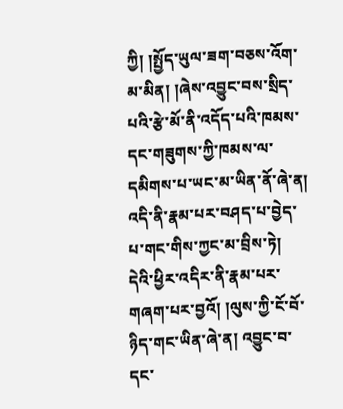ཀྱི། །སྤྱོད་ཡུལ་ཟག་བཅས་འོག་མ་མིན། །ཞེས་འབྱུང་བས་སྲིད་པའི་རྩེ་མོ་ནི་འདོད་པའི་ཁམས་དང་གཟུགས་ཀྱི་ཁམས་ལ་དམིགས་པ་ཡང་མ་ཡིན་ནོ་ཞེ་ན། འདི་ནི་རྣམ་པར་བཤད་པ་བྱེད་པ་གང་གིས་ཀྱང་མ་བྲིས་ཏེ། དེའི་ཕྱིར་འདིར་ནི་རྣམ་པར་གཞག་པར་བྱའོ། །ལུས་ཀྱི་ངོ་བོ་ཉིད་གང་ཡིན་ཞེ་ན། འབྱུང་བ་དང་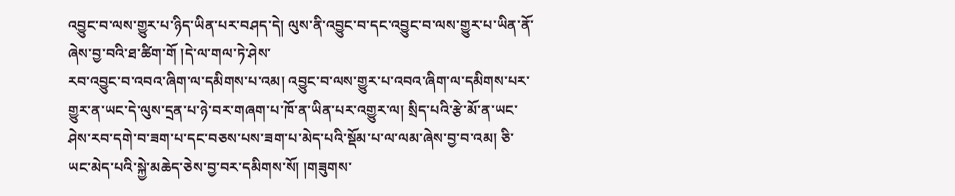འབྱུང་བ་ལས་གྱུར་པ་ཉིད་ཡིན་པར་བཤད་དེ། ལུས་ནི་འབྱུང་བ་དང་འབྱུང་བ་ལས་གྱུར་པ་ཡིན་ནོ་ཞེས་བྱ་བའི་ཐ་ཚིག་གོ །དེ་ལ་གལ་ཏེ་ཤེས་
རབ་འབྱུང་བ་འབའ་ཞིག་ལ་དམིགས་པ་འམ། འབྱུང་བ་ལས་གྱུར་པ་འབའ་ཞིག་ལ་དམིགས་པར་གྱུར་ན་ཡང་དེ་ལུས་དྲན་པ་ཉེ་བར་གཞག་པ་ཁོ་ན་ཡིན་པར་འགྱུར་ལ། སྲིད་པའི་རྩེ་མོ་ན་ཡང་ཤེས་རབ་དགེ་བ་ཟག་པ་དང་བཅས་པས་ཟག་པ་མེད་པའི་སྡོམ་པ་ལ་ལམ་ཞེས་བྱ་བ་འམ། ཅི་ཡང་མེད་པའི་སྐྱེ་མཆེད་ཅེས་བྱ་བར་དམིགས་སོ། །གཟུགས་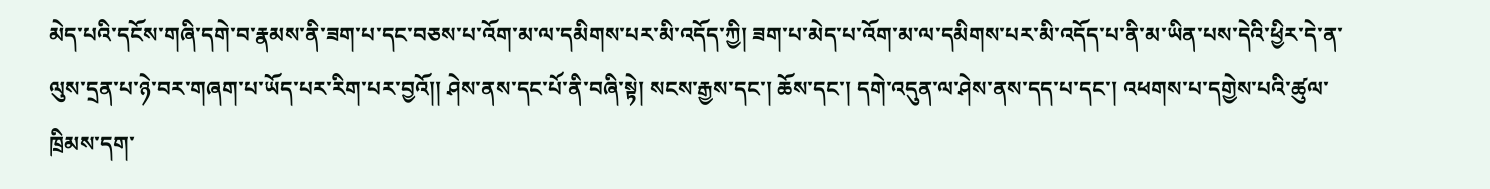མེད་པའི་དངོས་གཞི་དགེ་བ་རྣམས་ནི་ཟག་པ་དང་བཅས་པ་འོག་མ་ལ་དམིགས་པར་མི་འདོད་ཀྱི། ཟག་པ་མེད་པ་འོག་མ་ལ་དམིགས་པར་མི་འདོད་པ་ནི་མ་ཡིན་པས་དེའི་ཕྱིར་དེ་ན་ལུས་དྲན་པ་ཉེ་བར་གཞག་པ་ཡོད་པར་རིག་པར་བྱའོ།། ཤེས་ནས་དང་པོ་ནི་བཞི་སྟེ། སངས་རྒྱས་དང་། ཆོས་དང་། དགེ་འདུན་ལ་ཤེས་ནས་དད་པ་དང་། འཕགས་པ་དགྱེས་པའི་ཚུལ་ཁྲིམས་དག་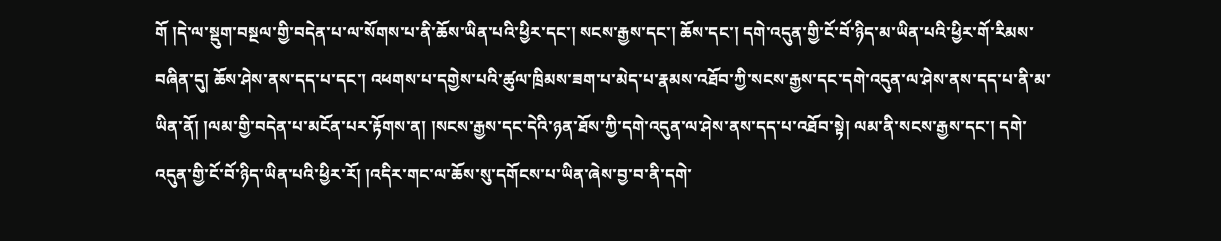གོ །དེ་ལ་སྡུག་བསྔལ་གྱི་བདེན་པ་ལ་སོགས་པ་ནི་ཆོས་ཡིན་པའི་ཕྱིར་དང་། སངས་རྒྱས་དང་། ཆོས་དང་། དགེ་འདུན་གྱི་ངོ་བོ་ཉིད་མ་ཡིན་པའི་ཕྱིར་གོ་རིམས་བཞིན་དུ། ཆོས་ཤེས་ནས་དད་པ་དང་། འཕགས་པ་དགྱེས་པའི་ཚུལ་ཁྲིམས་ཟག་པ་མེད་པ་རྣམས་འཐོབ་ཀྱི་སངས་རྒྱས་དང་དགེ་འདུན་ལ་ཤེས་ནས་དད་པ་ནི་མ་ཡིན་ནོ། །ལམ་གྱི་བདེན་པ་མངོན་པར་རྟོགས་ན། །སངས་རྒྱས་དང་དེའི་ཉན་ཐོས་ཀྱི་དགེ་འདུན་ལ་ཤེས་ནས་དད་པ་འཐོབ་སྟེ། ལམ་ནི་སངས་རྒྱས་དང་། དགེ་འདུན་གྱི་ངོ་བོ་ཉིད་ཡིན་པའི་ཕྱིར་རོ། །འདིར་གང་ལ་ཆོས་སུ་དགོངས་པ་ཡིན་ཞེས་བྱ་བ་ནི་དགེ་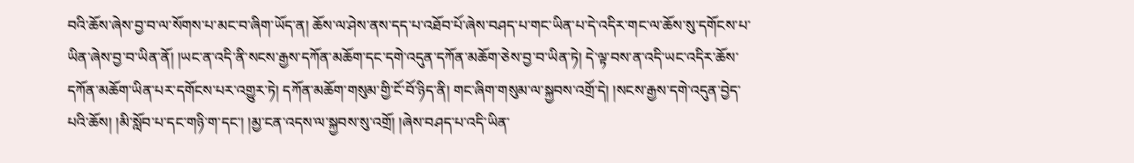བའི་ཆོས་ཞེས་བྱ་བ་ལ་སོགས་པ་མང་བ་ཞིག་ཡོད་ན། ཆོས་ལ་ཤེས་ནས་དད་པ་འཐོབ་པོ་ཞེས་བཤད་པ་གང་ཡིན་པ་དེ་འདིར་གང་ལ་ཆོས་སུ་དགོངས་པ་ཡིན་ཞེས་བྱ་བ་ཡིན་ནོ། །ཡང་ན་འདི་ནི་སངས་རྒྱས་དཀོན་མཆོག་དང་དགེ་འདུན་དཀོན་མཆོག་ཅེས་བྱ་བ་ཡིན་ཏེ། དེ་ལྟ་བས་ན་འདི་ཡང་འདིར་ཆོས་དཀོན་མཆོག་ཡིན་པར་དགོངས་པར་འགྱུར་ཏེ། དཀོན་མཆོག་གསུམ་གྱི་ངོ་བོ་ཉིད་ནི། གང་ཞིག་གསུམ་ལ་སྐྱབས་འགྲོ་དེ། །སངས་རྒྱས་དགེ་འདུན་བྱེད་པའི་ཆོས། །མི་སློབ་པ་དང་གཉི་ག་དང་། །མྱ་ངན་འདས་ལ་སྐྱབས་སུ་འགྲོ། །ཞེས་བཤད་པ་འདི་ཡིན་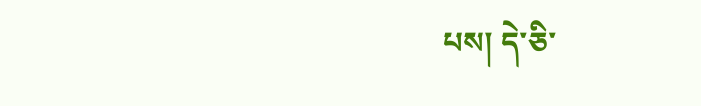པས། དེ་ཅི་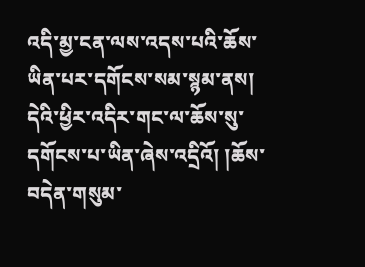འདི་མྱ་ངན་ལས་འདས་པའི་ཆོས་ཡིན་པར་དགོངས་སམ་སྙམ་ནས། དེའི་ཕྱིར་འདིར་གང་ལ་ཆོས་སུ་དགོངས་པ་ཡིན་ཞེས་འདྲིའོ། །ཆོས་བདེན་གསུམ་